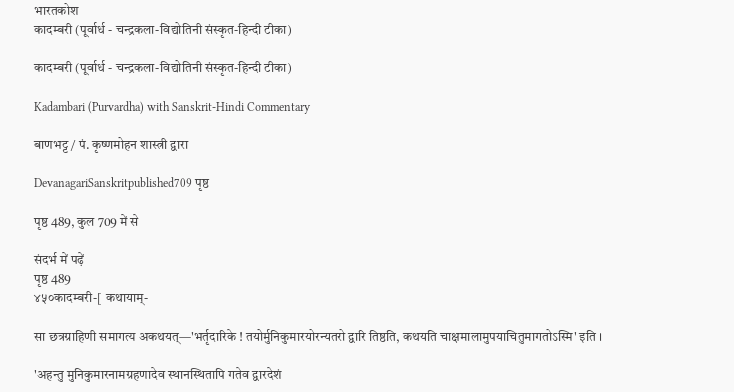भारतकोश
कादम्बरी (पूर्वार्ध - चन्द्रकला-विद्योतिनी संस्कृत-हिन्दी टीका)

कादम्बरी (पूर्वार्ध - चन्द्रकला-विद्योतिनी संस्कृत-हिन्दी टीका)

Kadambari (Purvardha) with Sanskrit-Hindi Commentary

बाणभट्ट / पं. कृष्णमोहन शास्त्री द्वारा

DevanagariSanskritpublished709 पृष्ठ

पृष्ठ 489, कुल 709 में से

संदर्भ में पढ़ें
पृष्ठ 489
४५०कादम्बरी-[ कथायाम्-

सा छत्रग्राहिणी समागत्य अकथयत्—'भर्तृदारिके ! तयोर्मुनिकुमारयोरन्यतरो द्वारि तिष्ठति, कथयति चाक्षमालामुपयाचितुमागतोऽस्मि' इति ।

'अहन्तु मुनिकुमारनामग्रहणादेव स्थानस्थितापि गतेव द्वारदेशं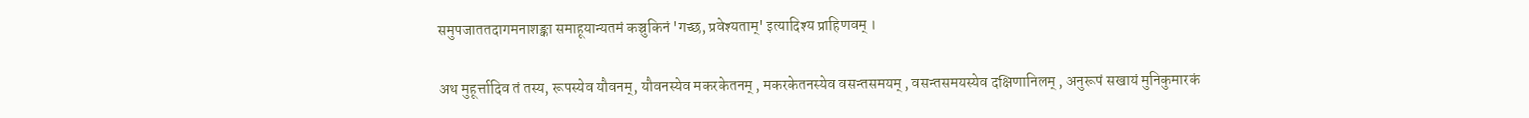समुपजाततदागमनाशङ्का समाहूयान्यतमं कञ्चुकिनं 'गच्छ, प्रवेश्यताम्' इत्यादिश्य प्राहिणवम् ।

अथ मुहूर्त्तादिव तं तस्य, रूपस्येव यौवनम्, यौवनस्येव मकरकेतनम् , मकरकेतनस्येव वसन्तसमयम् , वसन्तसमयस्येव दक्षिणानिलम् , अनुरूपं सखायं मुनिकुमारकं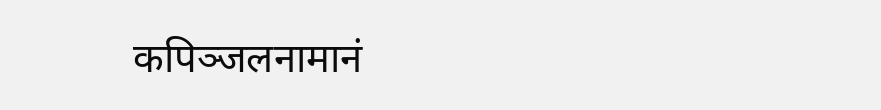कपिञ्जलनामानं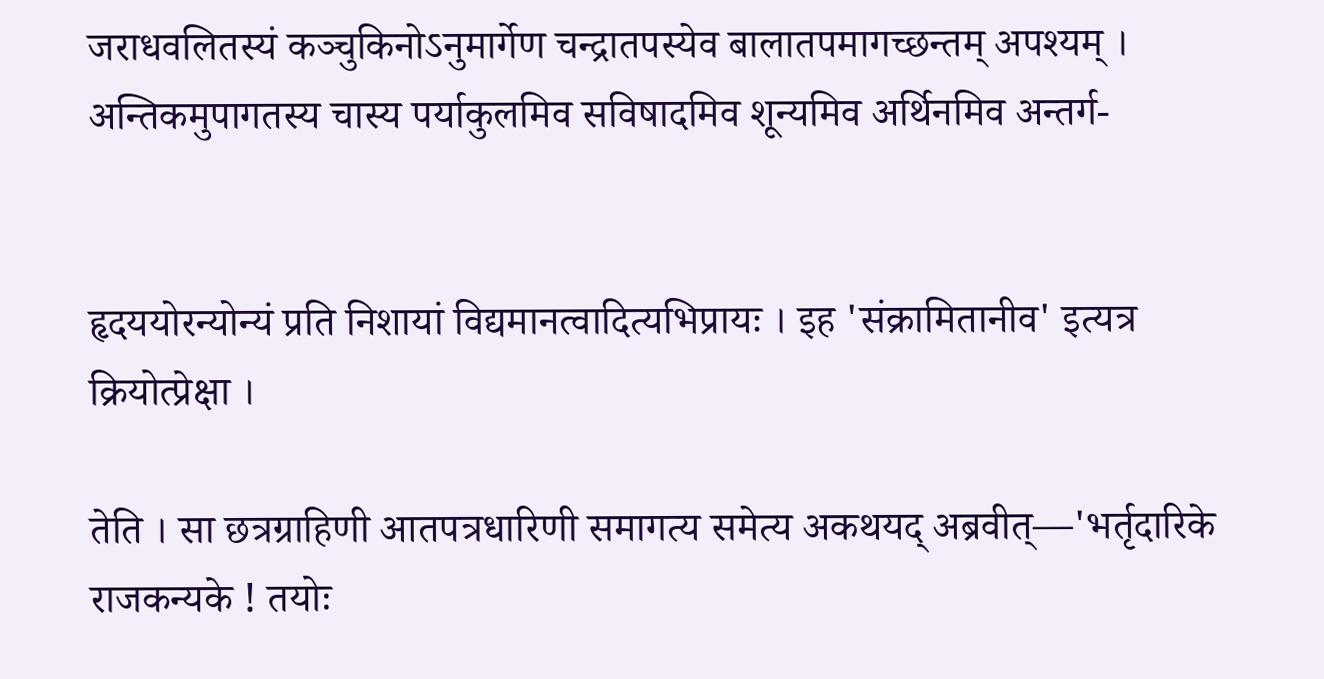जराधवलितस्यं कञ्चुकिनोऽनुमार्गेण चन्द्रातपस्येव बालातपमागच्छन्तम् अपश्यम् । अन्तिकमुपागतस्य चास्य पर्याकुलमिव सविषादमिव शून्यमिव अर्थिनमिव अन्तर्ग-


हृदययोरन्योन्यं प्रति निशायां विद्यमानत्वादित्यभिप्रायः । इह 'संक्रामितानीव' इत्यत्र क्रियोत्प्रेक्षा ।

तेति । सा छत्रग्राहिणी आतपत्रधारिणी समागत्य समेत्य अकथयद् अब्रवीत्—'भर्तृदारिके राजकन्यके ! तयोः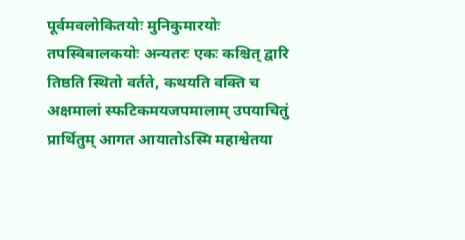पूर्वमवलोकितयोः मुनिकुमारयोः तपस्विबालकयोः अन्यतरः एकः कश्चित् द्वारि तिष्ठति स्थितो वर्तते, कथयति वक्ति च अक्षमालां स्फटिकमयजपमालाम् उपयाचितुं प्रार्थितुम् आगत आयातोऽस्मि महाश्वेतया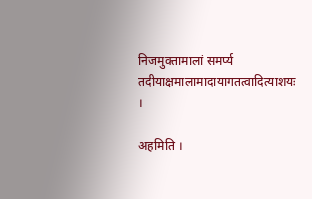निजमुक्तामालां समर्प्य तदीयाक्षमालामादायागतत्वादित्याशयः ।

अहमिति ।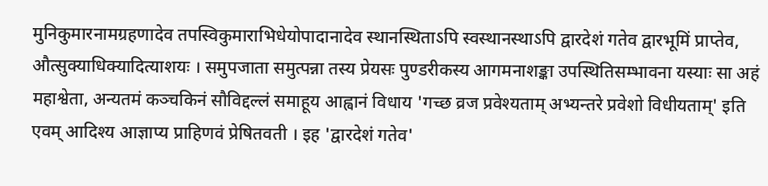मुनिकुमारनामग्रहणादेव तपस्विकुमाराभिधेयोपादानादेव स्थानस्थिताऽपि स्वस्थानस्थाऽपि द्वारदेशं गतेव द्वारभूमिं प्राप्तेव, औत्सुक्याधिक्यादित्याशयः । समुपजाता समुत्पन्ना तस्य प्रेयसः पुण्डरीकस्य आगमनाशङ्का उपस्थितिसम्भावना यस्याः सा अहं महाश्वेता, अन्यतमं कञ्चकिनं सौविद्दल्लं समाहूय आह्वानं विधाय 'गच्छ व्रज प्रवेश्यताम् अभ्यन्तरे प्रवेशो विधीयताम्' इति एवम् आदिश्य आज्ञाप्य प्राहिणवं प्रेषितवती । इह 'द्वारदेशं गतेव'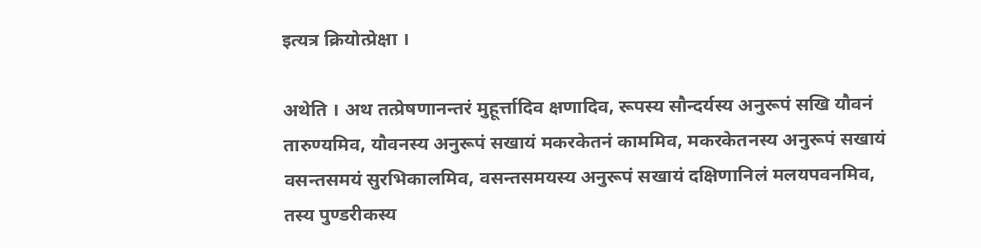इत्यत्र क्रियोत्प्रेक्षा ।

अथेति । अथ तत्प्रेषणानन्तरं मुहूर्त्तादिव क्षणादिव, रूपस्य सौन्दर्यस्य अनुरूपं सखि यौवनं तारुण्यमिव, यौवनस्य अनुरूपं सखायं मकरकेतनं काममिव, मकरकेतनस्य अनुरूपं सखायं वसन्तसमयं सुरभिकालमिव, वसन्तसमयस्य अनुरूपं सखायं दक्षिणानिलं मलयपवनमिव, तस्य पुण्डरीकस्य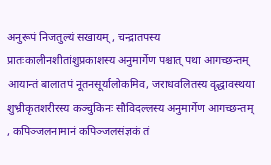अनुरूपं निजतुल्यं सखायम् , चन्द्रातपस्य प्रातःकालीनशीतांशुप्रकाशस्य अनुमार्गेण पश्चात् पथा आगच्छन्तम् आयान्तं बालातपं नूतनसूर्यालोकमिव, जराधवलितस्य वृद्धावस्थया शुभ्रीकृतशरीरस्य कञ्चुकिनः सौविदल्लस्य अनुमार्गेण आगच्छन्तम् , कपिञ्जलनामानं कपिञ्जलसंज्ञकं तं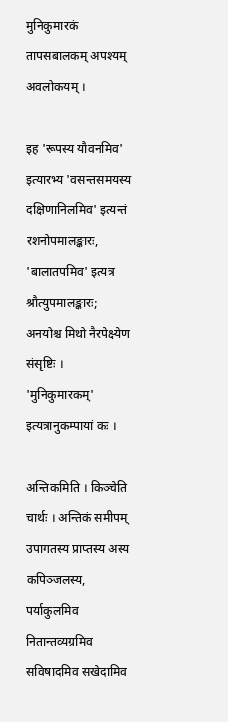मुनिकुमारकं तापसबालकम् अपश्यम् अवलोकयम् ।

इह 'रूपस्य यौवनमिव' इत्यारभ्य 'वसन्तसमयस्य दक्षिणानिलमिव' इत्यन्तं रशनोपमालङ्कारः, 'बालातपमिव' इत्यत्र श्रौत्युपमालङ्कारः; अनयोश्च मिथो नैरपेक्ष्येण संसृष्टिः । 'मुनिकुमारकम्' इत्यत्रानुकम्पायां कः ।

अन्तिकमिति । किञ्चेति चार्थः । अन्तिकं समीपम् उपागतस्य प्राप्तस्य अस्य कपिञ्जलस्य, पर्याकुलमिव नितान्तव्यग्रमिव सविषादमिव सखेदामिव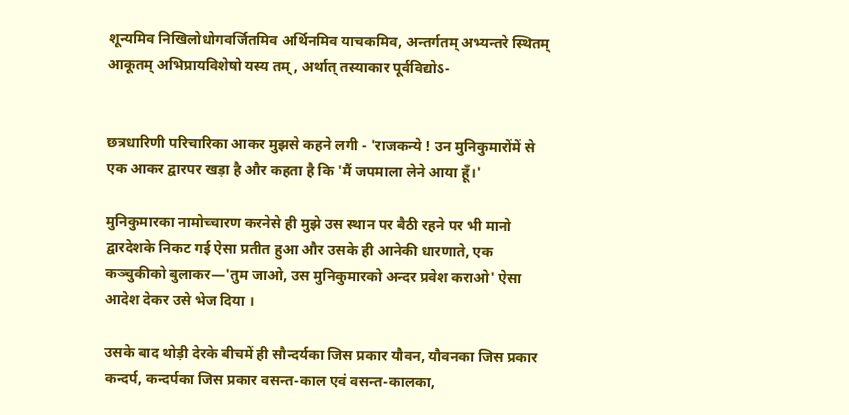शून्यमिव निखिलोधोगवर्जितमिव अर्थिनमिव याचकमिव, अन्तर्गतम् अभ्यन्तरे स्थितम् आकूतम् अभिप्रायविशेषो यस्य तम् , अर्थात् तस्याकार पूर्वविद्योऽ-


छत्रधारिणी परिचारिका आकर मुझसे कहने लगी - 'राजकन्ये ! उन मुनिकुमारोंमें से एक आकर द्वारपर खड़ा है और कहता है कि 'मैं जपमाला लेने आया हूँ।'

मुनिकुमारका नामोच्चारण करनेसे ही मुझे उस स्थान पर बैठी रहने पर भी मानो द्वारदेशके निकट गई ऐसा प्रतीत हुआ और उसके ही आनेकी धारणाते, एक कञ्चुकीको बुलाकर—'तुम जाओ, उस मुनिकुमारको अन्दर प्रवेश कराओ' ऐसा आदेश देकर उसे भेज दिया ।

उसके बाद थोड़ी देरके बीचमें ही सौन्दर्यका जिस प्रकार यौवन, यौवनका जिस प्रकार कन्दर्प, कन्दर्पका जिस प्रकार वसन्त-काल एवं वसन्त-कालका,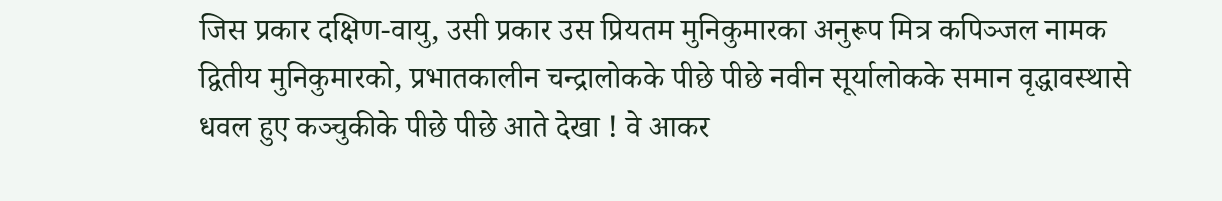जिस प्रकार दक्षिण-वायु, उसी प्रकार उस प्रियतम मुनिकुमारका अनुरूप मित्र कपिञ्जल नामक द्वितीय मुनिकुमारको, प्रभातकालीन चन्द्रालोकके पीछे पीछे नवीन सूर्यालोकके समान वृद्धावस्थासे धवल हुए कञ्चुकीके पीछे पीछे आते देखा ! वे आकर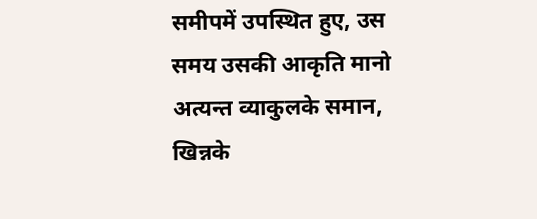समीपमें उपस्थित हुए, उस समय उसकी आकृति मानो अत्यन्त व्याकुलके समान, खिन्नके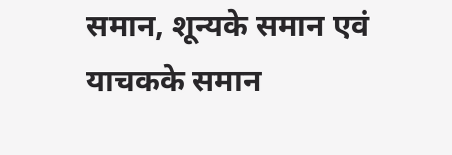समान, शून्यके समान एवं याचकके समान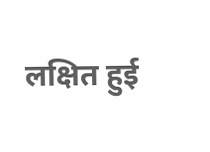लक्षित हुई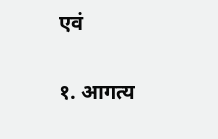एवं


१. आगत्य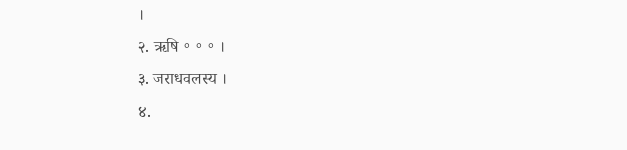।
२. ऋषि ॰ ॰ ॰ ।
३. जराधवलस्य ।
४.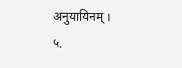अनुयायिनम् ।
५.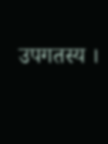उपगतस्य ।